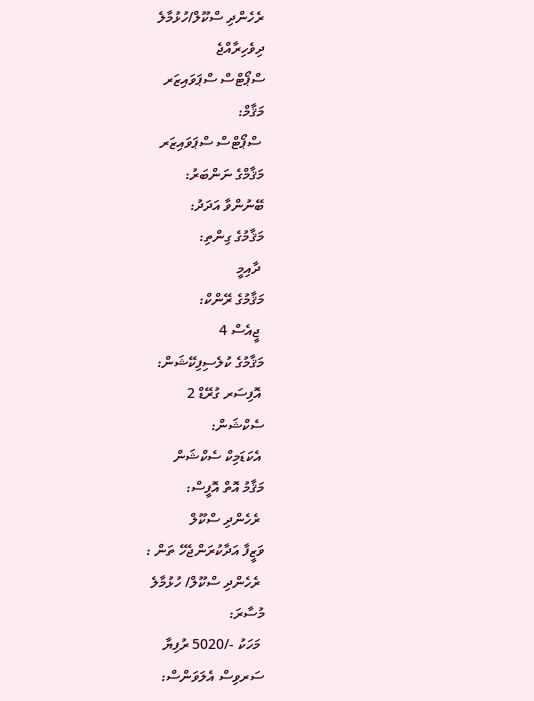ރެހެންދި ސްކޫލް/ހުޅުމާލެ
ދިވެހިރާއްޖެ
ސްޕޯޓްސް ސްޕަވައިޒަރ
މަޤާމް:
 ސްޕޯޓްސް ސްޕަވައިޒަރ
މަޤާމްގެ ނަންބަރު:
ބޭނުންވާ އަދަދު:
މަޤާމުގެ ގިންތި:
 ދާއިމީ
މަޤާމުގެ ރޭންކް:
 ޖީއެސް 4
މަޤާމުގެ ކުލެސިފިކޭޝަން:
 އޮފިސަރ ގުރޭޑް 2
ސެކްޝަން:
 އެކަޑަމިކް ސެކްޝަން
މަޤާމު އޮތް އޮފީސް:
 ރެހެންދި ސްކޫލް
ވަޒީފާ އަދާކުރަންޖެހޭ ތަން :
 ރެހެންދި ސްކޫލް/ ހުޅުމާލެ
މުސާރަ:
 މަހަކު -/5020 ރުފިޔާ
ސަރވިސް އެލަވަންސް: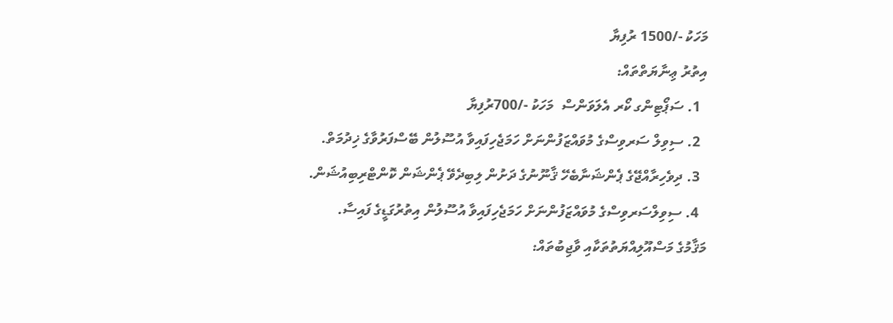މަހަކު -/1500 ރުފިޔާ
އިތުރު ޢިނާޔަތްތައް:
  1. ސަޕޯޓިންގ ކޯރ އެލަވަންސް  މަހަކު -/700ރުފިޔާ
  2. ސިވިލް ސަރވިސްގެ މުވައްޒަފުންނަށް ހަމަޖެހިފައިވާ އުސޫލުން ބޭސްފަރުވާގެ ޚިދުމަތް.
  3. ދިވެހިރާއްޖޭގެ ޕެންޝަނާބެހޭ ޤާނޫނުގެ ދަށުން ލިބިދެވޭ ޕެންޝަން ކޮންޓްރިބިއުޝަން.
  4. ސިވިލްސަރވިސްގެ މުވައްޒަފުންނަށް ހަމަޖެހިފައިވާ އުސޫލުން އިތުރުގަޑީގެ ފައިސާ.
މަޤާމުގެ މަސްއޫލިއްޔަތުތަކާއި ވާޖިބުތައް: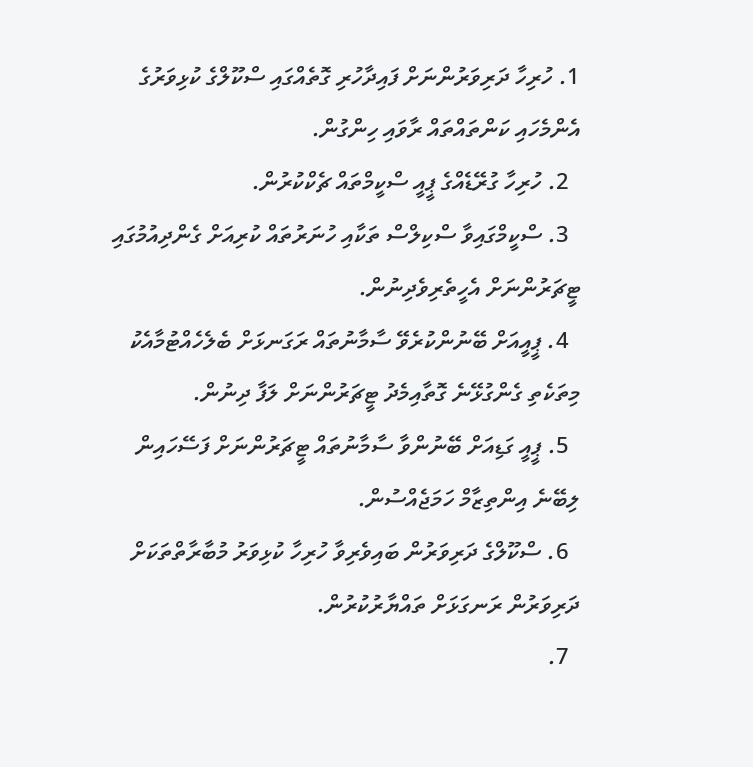1. ހުރިހާ ދަރިވަރުންނަށް ފައިދާހުރި ގޮތެއްގައި ސްކޫލްގެ ކުޅިވަރުގެ އެންމެހައި ކަންތައްތައް ރާވައި ހިންގުން.
  2. ހުރިހާ ގުރޭޑެއްގެ ޕީއީ ސްކީމްތައް ޗެކްކުރުން.
  3. ސްކީމްގައިވާ ސްކިލްސް ތަކާއި ހުނަރުތައް ކުރިއަށް ގެންދިއުމުގައި ޓީޗަރުންނަށް އެހީތެރިވެދިނުން.
  4. ޕީއީއަށް ބޭނުންކުރެވޭ ސާމާނުތައް ރަގަނޅަށް ބެލެހެއްޓުމާއެކު މިތަކެތި ގެންގުޅޭނެ ގޮތާއިމެދު ޓީޗަރުންނަށް ލަފާ ދިނުން.
  5. ޕީއީ ގަޑިއަށް ބޭނުންވާ ސާމާނުތައް ޓީޗަރުންނަށް ފަސޭހައިން ލިބޭނެ އިންތިޒާމް ހަމަޖެއްސުން.
  6. ސްކޫލްގެ ދަރިވަރުން ބައިވެރިވާ ހުރިހާ ކުޅިވަރު މުބާރާތްތަކަށް ދަރިވަރުން ރަނގަޅަށް ތައްޔާރުކުރުން.
  7.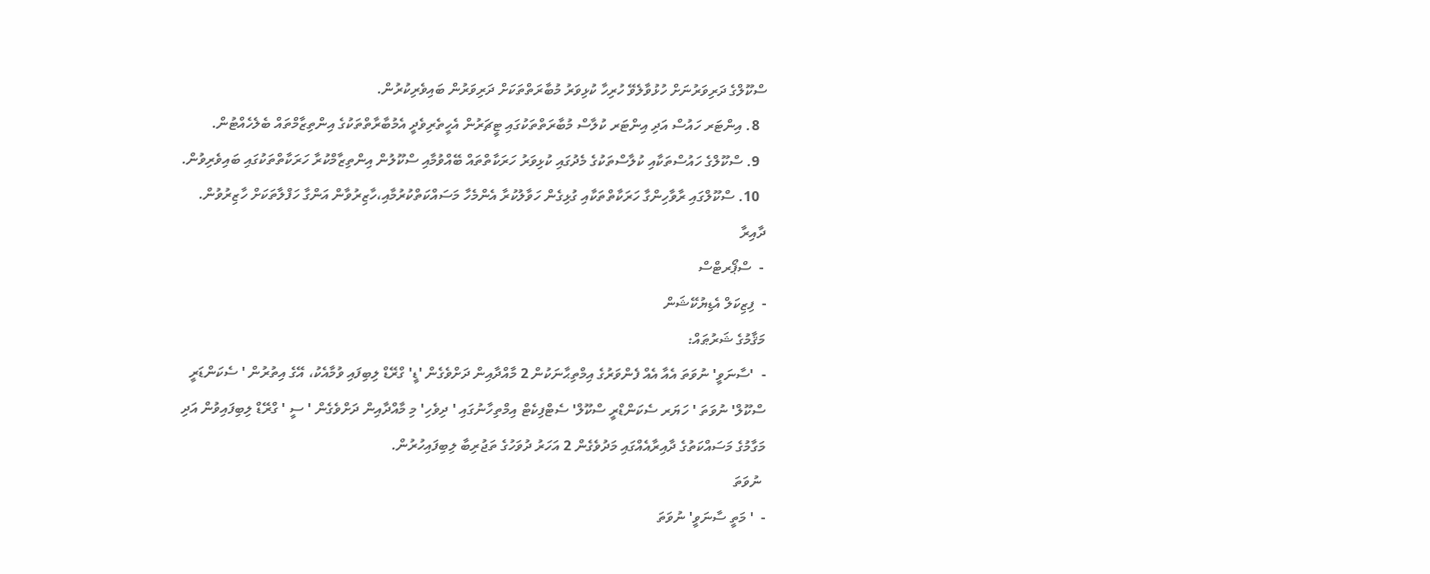ސްކޫލްގެ ދަރިވަރުނަށް ހުޅުވާލެވޭ ހުރިހާ ކުޅިވަރު މުބާރަތްތަކަށް ދަރިވަރުން ބައިވެރިކުރުން.
  8. އިންޓަރ ހައުސް އަދި އިންޓަރ ކުލާސް މުބާރަތްތަކުގައި ޓީޗަރުން އެހީތެރިވެދީ އެމުބާރާތްތަކުގެ އިންތިޒާމްތައް ބެލެހެއްޓުން.
  9. ސްކޫލްގެ ހައުސްތަކާއި ކުލާސްތަކުގެ މެދުގައި ކުޅިވަރު ހަރަކާތްތައް ބޭއްވުމާއި ސްކޫލުން އިންތިޒާމްކުރާ ހަރަކާތްތަކުގައި ބައިވެރިވުން.
  10. ސްކޫލްގައި ރާވާހިންގާ ހަރަކާތްތަކާއި ގުޅިގެން ހަވާލުކުރާ އެންމެހާ މަސައްކަތްކުރުމާއި،ހާޒިރުވާން އަންގާ ހަފްލާތަކަށް ހާޒިރުވުން.
ދާއިރާ
 -  ސްޕޯރޓްސް
-  ފިޒިކަލް އެޑިޔުކޭޝަން
މަޤާމުގެ ޝަރުޠައް:
-  'ސާނަވީ' ނުވަތަ އެއާ އެއް ފެންވަރުގެ އިމްތިޙާނަކުން 2 މާއްދާއިން ދަށްވެގެން 'ޑީ' ގްރޭޑް ލިބިފައި ވުމާއެކު، އޭގެ އިތުރުން ' ސެކަންޑަރީ ސްކޫލް' ނުވަތަ ' ހަޔަރ ސެކަންޑްރީ ސްކޫލް' ސެޓްފިކެޓް އިމްތިހާނުގައި ' ދިވެހި' މި މާއްދާއިން ދަށްވެގެން ' ސީ ' ގްރޭޑް ލިބިފައިވުން އަދި މަގާމުގެ މަސައްކަތުގެ ދާއިރާއެއްގައި މަދުވެގެން 2 އަހަރު ދުވަހުގެ ތަޖުރިބާ ލިބިފައިހުރުން.
 ނުވަތަ
-  ' މަތީ ސާނަވީ' ނުވަތަ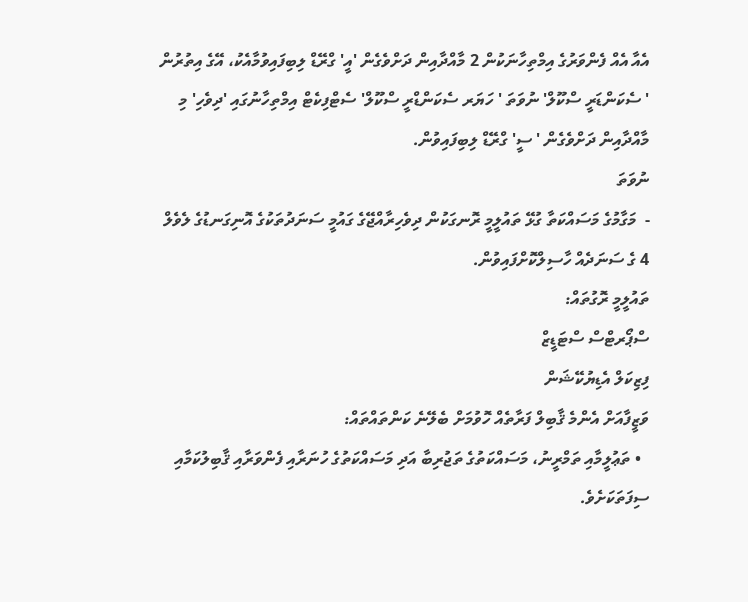އެއާ އެއް ފެންވަރުގެ އިމްތިހާނަކުން 2 މާއްދާއިން ދަށްވެގެން 'އީ' ގްރޭޑް ލިބިފައިވުމާއެކު، އޭގެ އިތުރުން ' ސެކަންޑަރީ ސްކޫލް' ނުވަތަ ' ހަޔަރ ސެކަންޑްރީ ސްކޫލް' ސެޓްފިކެޓް އިމްތިހާނުގައި 'ދިވެހި' މި މާއްދާއިން ދަށްވެގެން ' ސީ' ގްރޭޑް ލިބިފައިވުން.
ނުވަތަ
-  މަގާމުގެ މަސައްކަތާ ގުޅޭ ތައުލީމީ ރޮނގަކުން ދިވެހިރާއްޖޭގެ ގައުމީ ސަނަދުތަކުގެ އޮނިގަނޑުގެ ލެވެލް 4 ގެ ސަނަދެއް ހާސިލްކޮށްފައިވުން.
ތައުލީމީ ރޮގުތައް:
ސްޕޯރޓްސް ސްޓަޑީޒް
ފިޒިކަލް އެޑިޔުކޭޝަން
ވަޒީފާއަށް އެންމެ ޤާބިލް ފަރާތެއް ހޮވުމަށް ބެލޭނެ ކަންތައްތައް:
  • ތަޢުލީމާއި ތަމްރީނު، މަސައްކަތުގެ ތަޖުރިބާ އަދި މަސައްކަތުގެ ހުނަރާއި ފެންވަރާއި ޤާބިލުކަމާއި ސިފަތަކަށެވެ.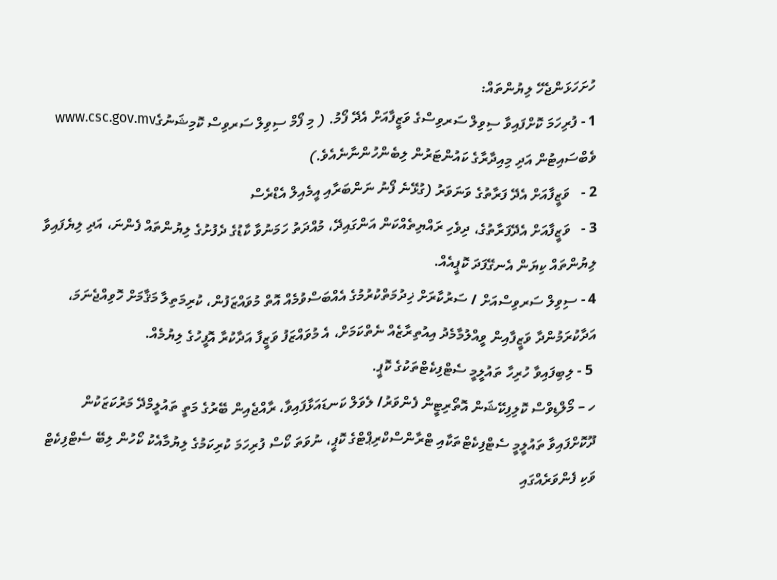ހުށަހަޅަންޖެހޭ ލިޔުންތައް:
1 - ފުރިހަމަ ކޮށްފައިވާ ސިވިލް ސަރވިސްގެ ވަޒީފާއަށް އެދޭ ފޯމު. ( މި ފޯމް ސިވިލް ސަރވިސް ކޮމިޝަނުގެwww.csc.gov.mv ވެބްސައިޓުން އަދި މިއިދާރާގެ ކައުންޓަރުން ލިބެންހުންނާނެއެވެ.)
2 -   ވަޒީފާއަށް އެދޭ ފަރާތުގެ ވަނަވަރު (ގުޅޭނެ ފޯނު ނަންބަރާއި އީމެއިލް އެޑްރެސް
3 -   ވަޒީފާއަށް އެދޭފަރާތުގެ، ދިވެހި ރައްޔިތެއްކަން އަންގައިދޭ، މުއްދަތު ހަމަނުވާ ކާޑުގެ ދެފުށުގެ ލިޔުންތައް ފެންނަ، އަދި ލިޔެފައިވާ ލިޔުންތައް ކިޔަން އެނގޭފަދަ ކޮޕީއެއް.
4 - ސިވިލް ސަރވިސްއަށް / ސަރުކާރަށް ޚިދުމަތްކުރުމުގެ އެއްބަސްވުމެއް އޮތް މުވައްޒަފުން، ކުރިމަތިލާ މަޤާމަށް ހޮވިއްޖެނަމަ، އަދާކުރަމުންދާ ވަޒީފާއިން ވީއްލުމާމެދު އިއުތިރާޒެއް ނެތްކަމަށް، އެ މުވައްޒަފު ވަޒީފާ އަދާކުރާ އޮފީހުގެ ލިޔުމެއް.
 5 - ލިބިފައިވާ ހުރިހާ ތައުލީމީ ސެޓްފިކެޓްތަކުގެ ކޮޕީ.
ހ – މޯލްޑިވްސް ކޮލިފިކޭޝަން އޮތޯރިޓީން ފެންވަރު/ ލެވަލް ކަނޑައަޅާފައިވާ، ރާއްޖެއިން ބޭރުގެ މަތީ ތައުލީމްދޭ މަރުކަޒަކުން ދޫކޮށްފައިވާ ތައުލީމީ ސެޓްފިކެޓްތަކާއި ޓްރާންސްކްރިޕްޓްގެ ކޮޕީ، ނުވަތަ ކޯސް ފުރިހަމަ ކުރިކަމުގެ ލިޔުމާއެކު ކޯހުން ލިބޭ ސެޓްފިކެޓް ވަކި ފެންވަރެއްގައި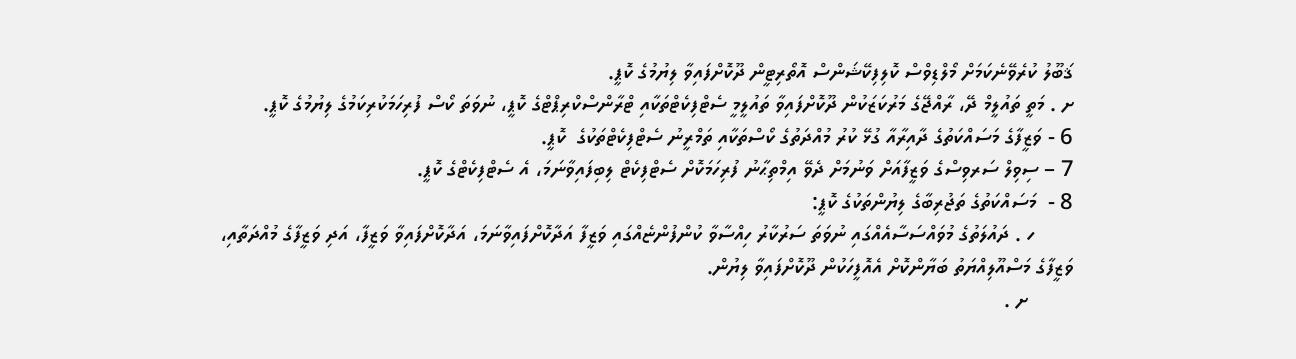ޤަބޫލު ކުރެވޭނެކަމަށް މޯލްޑިވްސް ކޮލިފިކޭޝަންސް އޮތޯރިޓީން ދޫކޮށްފައިވާ ލިޔުމުގެ ކޮޕީ.
ށ . މަތީ ތައުލީމް ދޭ، ރާއްޖޭގެ މަރުކަޒަކުން ދޫކޮށްފައިވާ ތައުލީމީ ސެޓްފިކެޓްތަކާއި ޓްރާންސްކްރިޕްޓްގެ ކޮޕީ، ނުވަތަ ކޯސް ފުރިހަމަކުރިކަމުގެ ލިޔުމުގެ ކޮޕީ.
6 - ވަޒީފާގެ މަސައްކަތުގެ ދާއިރާއާ ގުޅޭ ކުރު މުއްދަތުގެ ކޯސްތަކާއި ތަމްރީނު ސެޓްފިކެޓްތަކުގެ  ކޮޕީ.
7 – ސިވިލް ސަރވިސްގެ ވަޒީފާއަށް ވަނުމަށް ދެވޭ އިމްތިޙާނު ފުރިހަމަކޮށް ސެޓްފިކެޓް ލިބިފައިވާނަމަ، އެ ސެޓްފިކެޓްގެ ކޮޕީ.
8 -  މަސައްކަތުގެ ތަޖުރިބާގެ ލިޔުންތަކުގެ ކޮޕީ:
       ހ . ދައުލަތުގެ މުވައްސަސާއެއްގައި ނުވަތަ ސަރުކާރު ހިއްސާވާ ކުންފުންޏެއްގައި ވަޒީފާ އަދާކޮށްފައިވާނަމަ، އަދާކޮށްފައިވާ ވަޒީފާ، އަދި ވަޒީފާގެ މުއްދަތާއި، ވަޒީފާގެ މަސްއޫލިއްޔަތު ބަޔާންކޮށް އެއޮފީހަކުން ދޫކޮށްފައިވާ ލިޔުން.
        ށ .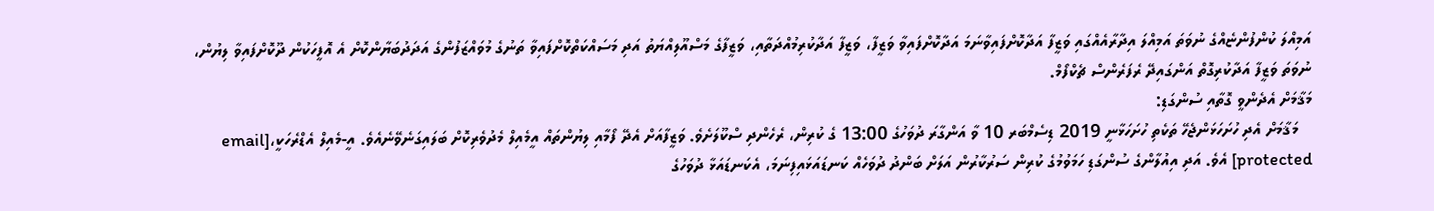އަމިއްލަ ކުންފުންޏެއްގެ ނުވަތަ އަމިއްލަ އިދާރާއެއްގައި ވަޒީފާ އަދާކޮށްފައިވާނަމަ އަދާކޮށްފައިވާ ވަޒީފާ، ވަޒީފާ އަދާކުރިމުއްދަތާއި، ވަޒީފާގެ މަސްއޫލިއްޔަތު އަދި މަސައްކަތްކޮށްފައިވާ ތަނުގެ މުވައްޒަފުންގެ އަދަދުބަޔާންކޮށް އެ އޮފީހަކުން ދޫކޮށްފައިވާ ލިޔުން، ނުވަތަ ވަޒީފާ އަދާކުރިގޮތް އަންގައިދޭ ރެފަރެންސް ޗެކްފޯމް.
މަޤާމަށް އެދެންވީ ގޮތާއި ސުންގަޑި:
   މަޤާމަށް އެދި ހުށަހަޅަންޖެހޭ ތަކެތި ހުށަހަޅާނީ 2019 ޑިސެމްބަރ 10 ވާ އަންގާރަ ދުވަހުގެ 13:00 ގެ ކުރިން، ރެހެންދި ސްކޫލަށެވެ. ވަޒީފާއަށް އެދޭ ފޯމާއި ލިޔުންތައް އީމެއިލް މެދުވެރިކޮށް ބަލައިގަނެވޭނެއެވެ. އީ-މެއިލް އެޑްރެހަކީ،[email protected] އެވެ. އަދި އިއުލާންގެ ސުންގަޑި ހަމަވުމުގެ ކުރިން ސަރުކާރުން އަލަށް ބަންދު ދުވަހެއް ކަނޑައަޅައިފިނަމަ، އެކަނޑައަޅާ ދުވަހުގެ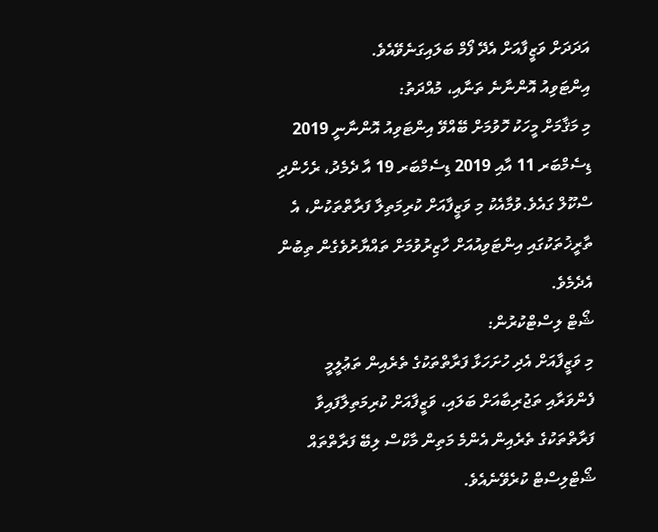އަދަދަށް ވަޒީފާއަށް އެދޭ ފޯމް ބަލައިގަނެވޭއެވެ.
އިންޓަވިއު އޮންނާނެ ތަނާއި، މުއްދަތު:
މި މަޤާމަށް މީހަކު ހޮވުމަށް ބޭއްވޭ އިންޓަވިއު އޮންނާނީ 2019 ޑިސެމްބަރ 11 އާއި 2019 ޑިސެމްބަރ 19 އާ ދެމެދު، ރެހެންދި ސްކޫލް ގައެވެ.ވުމާއެކު މި ވަޒީފާއަށް ކުރިމަތިލާ ފަރާތްތަކުން، އެ ތާރީޚުތަކުގައި އިންޓަވިއުއަށް ހާޒިރުވުމަށް ތައްޔާރުވެގެން ތިބުން އެދެމެވެ.
ޝޯޓް ލިސްޓްކުރުން:
މި ވަޒީފާއަށް އެދި ހުށަހަޅާ ފަރާތްތަކުގެ ތެރެއިން ތަޢުލީމީ ފެންވަރާއި ތަޖުރިބާއަށް ބަލައި، ވަޒީފާއަށް ކުރިމަތިލާފައިވާ ފަރާތްތަކުގެ ތެރެއިން އެންމެ މަތިން މާކްސް ލިބޭ ފަރާތްތައް ޝޯޓްލިސްޓް ކުރެވޭނެއެވެ.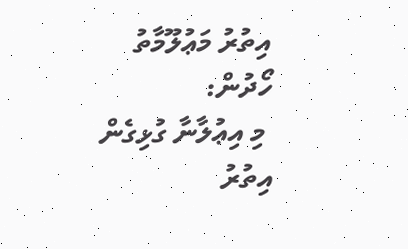އިތުރު މަޢުލޫމާތު ހޯދުން:
 މި އިޢުލާނާ ގުޅިގެން އިތުރު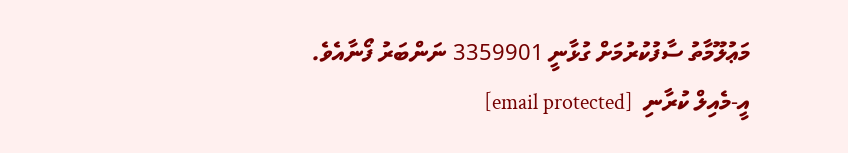މަޢުލޫމާތު ސާފުކުރުމަށް ގުޅާނީ 3359901 ނަންބަރު ފޯނާއެވެ. އީ-މެއިލް ކުރާނި  [email protected]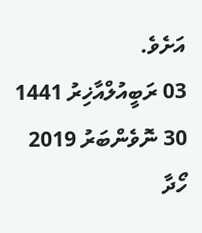އަށެވެ.
03 ރަބީއުލްއާޚިރު 1441
30 ނޮވެންބަރު 2019
ހޯދާ